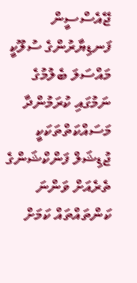ޖޭއެސްސީން ފަނޑިޔާރުންގެ ސުލޫކީ މައްސަލަ ބެލުމުގެ ނަމުގައި ކުރަމުންދާ މަސައްކަތްތަކަކީ ޖުޑިޝަލް ފަންކްޝަންގެ ތެރެއަށް ވަންނަ ކަންތައްތައް ކަމަށް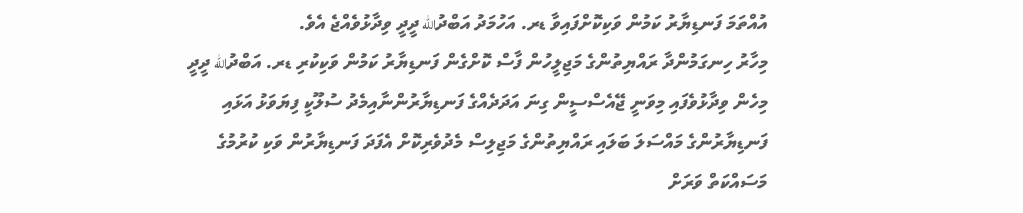އުއްތަމަ ފަނޑިޔާރު ކަމުން ވަކިކޮށްފައިވާ ޑރ. އަހުމަދު އަބްދުالله ދީދީ ވިދާޅުވެއްޖެ އެވެ.
މިހާރު ހިނގަމުންދާ ރައްޔިތުންގެ މަޖިލީހުން ފާސް ކޮށްގެން ފަނޑިޔާރު ކަމުން ވަކިކުރި ޑރ. އަބްދުالله ދީދީ މިހެން ވިދާޅުވެފައި މިވަނީ ޖޭއެސްސީން ގިނަ އަދަދެއްގެ ފަނޑިޔާރުންނާއިމެދު ސުލޫކީ ފިޔަވަޅު އަޅައި ފަނޑިޔާރުންގެ މައްސަލަ ބަލައި ރައްޔިތުންގެ މަޖިލިސް މެދުވެރިކޮށް އެފަދަ ފަނޑިޔާރުން ވަކި ކުރުމުގެ މަސައްކަތް ވަރަށް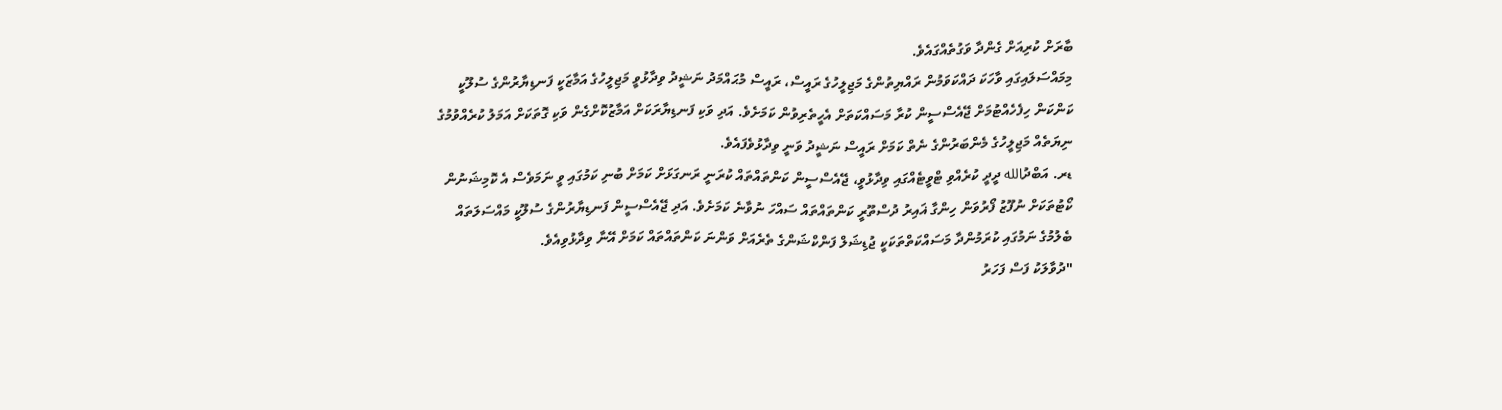ބާރަށް ކުރިއަށް ގެންދާ ވަގުތެއްގައެވެ.
މިމައްސަލައިގައި ވާހަކަ ދައްކަވަމުން ރައްޔިތުންގެ މަޖިލީހުގެ ރައީސް، ރައީސް މުޙައްމަދު ނަޝީދު ވިދާޅުވީ މަޖިލީހުގެ އަމާޒަކީ ފަނޑިޔާރުންގެ ސުލޫކީ ކަންކަން ހިފެހެއްޓުމަށް ޖޭއެސްސީން ކުރާ މަސައްކަތަށް އެހީތެރިވުން ކަމަށެވެ. އަދި ވަކި ފަނޑިޔާރަކަށް އަމާޒުކޮށްގެން ވަކި ގޮތަކަށް އަމަލު ކުރެއްވުމުގެ ނިޔަތެއް މަޖިލީހުގެ މެންބަރުންގެ ނެތް ކަމަށް ރައީސް ނަޝީދު ވަނީ ވިދާޅުވެފައެވެ.
ޑރ. އަބްދުالله ދީދީ ކުރެއްވި ޓްވީޓެއްގައި ވިދާޅުވީ، ޖޭއެސްސީން ކަންތައްތައް ކުރަނީ ރަނގަޅަށް ކަމަށް ބުނި ކަމުގައި ވީ ނަމަވެސް އެ ކޮމިޝަނުން ކޯޓުތަކަށް ނުފޫޒު ފޯރުވަން ހިންގާ ޣައިރު ދުސްތޫރީ ކަންތައްތައް ސައްހަ ނުވާނެ ކަމަށެވެ. އަދި ޖޭއެސްސީން ފަނޑިޔާރުންގެ ސުލޫކީ މައްސަލަތައް ބެލުމުގެ ނަމުގައި ކުރަމުންދާ މަސައްކަތްތަކަކީ ޖުޑިޝަލް ފަންކްޝަންގެ ތެރެއަށް ވަންނަ ކަންތައްތައް ކަމަށް އޭނާ ވިދާޅުވިއެވެ.
"ދުވާލަކު ފަސް ފަހަރު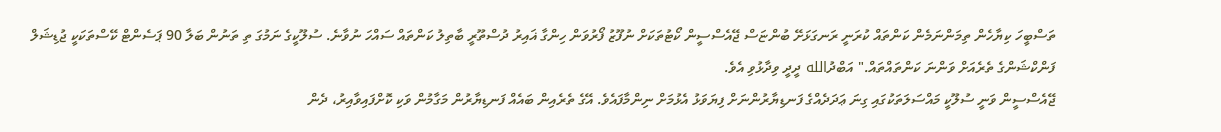ތަސްބީހަ ކިޔާހެން ތިމަންނަމެން ކަންތައް ކުރަނީ ރަނގަޅަށޭ ބުންޏަސް ޖޭއެސްސީން ކޯޓުތަކަށް ނުފޫޒު ފޯރުވަން ހިންގާ ޣައިރު ދުސްތޫރީ ބާތިލު ކަންތައް ސައްހަ ނުވާނެ. ސުލޫކީގެ ނަމުގަ ތި ތަނުން ބަލާ 90 ޕަސެންޓް ކޭސްތަކަކީ ޖުޑިޝަލް ފަންކްޝަންގެ ތެރެއަށް ވަންނަ ކަންތައްތައް." އަބްދުالله ދީދީ ވިދާޅުވި އެވެ.
ޖޭއެސްސީން ވަނީ ސުލޫކީ މައްސަލަތަކުގައި ގިނަ ޢަދަދެއްގެ ފަނޑިޔާރުންނަށް ފިޔަވަޅު އެޅުމަށް ނިންމާފައެވެ. އޭގެ ތެރެއިން ބައެއް ފަނޑިޔާރުން މަގާމުން ވަކި ކޮށްފައިވާއިރު، ދެން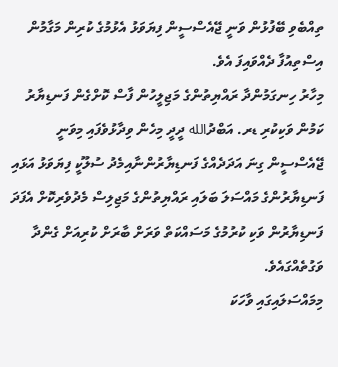ތިއްބެވި ބޭފުޅުން ވަނީ ޖޭއެސްސީން ފިޔަވަޅު އެޅުމުގެ ކުރިން މަގާމުން އިސްތިއުފާ ދެއްވައިފަ އެވެ.
މިހާރު ހިނގަމުންދާ ރައްޔިތުންގެ މަޖިލީހުން ފާސް ކޮށްގެން ފަނޑިޔާރު ކަމުން ވަކިކުރި ޑރ. އަބްދުالله ދީދީ މިހެން ވިދާޅުވެފައި މިވަނީ ޖޭއެސްސީން ގިނަ އަދަދެއްގެ ފަނޑިޔާރުންނާއިމެދު ސުލޫކީ ފިޔަވަޅު އަޅައި ފަނޑިޔާރުންގެ މައްސަލަ ބަލައި ރައްޔިތުންގެ މަޖިލިސް މެދުވެރިކޮށް އެފަދަ ފަނޑިޔާރުން ވަކި ކުރުމުގެ މަސައްކަތް ވަރަށް ބާރަށް ކުރިއަށް ގެންދާ ވަގުތެއްގައެވެ.
މިމައްސަލައިގައި ވާހަކަ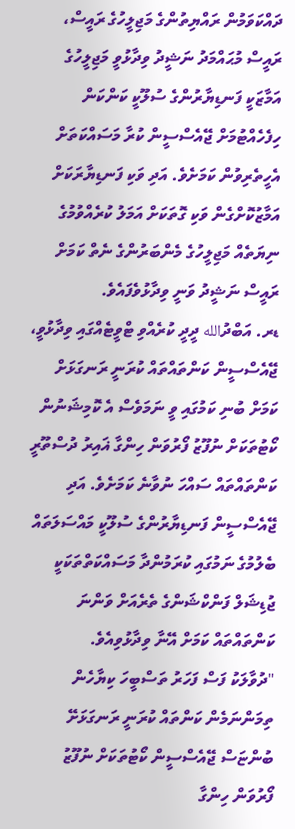ދައްކަވަމުން ރައްޔިތުންގެ މަޖިލީހުގެ ރައީސް، ރައީސް މުޙައްމަދު ނަޝީދު ވިދާޅުވީ މަޖިލީހުގެ އަމާޒަކީ ފަނޑިޔާރުންގެ ސުލޫކީ ކަންކަން ހިފެހެއްޓުމަށް ޖޭއެސްސީން ކުރާ މަސައްކަތަށް އެހީތެރިވުން ކަމަށެވެ. އަދި ވަކި ފަނޑިޔާރަކަށް އަމާޒުކޮށްގެން ވަކި ގޮތަކަށް އަމަލު ކުރެއްވުމުގެ ނިޔަތެއް މަޖިލީހުގެ މެންބަރުންގެ ނެތް ކަމަށް ރައީސް ނަޝީދު ވަނީ ވިދާޅުވެފައެވެ.
ޑރ. އަބްދުالله ދީދީ ކުރެއްވި ޓްވީޓެއްގައި ވިދާޅުވީ، ޖޭއެސްސީން ކަންތައްތައް ކުރަނީ ރަނގަޅަށް ކަމަށް ބުނި ކަމުގައި ވީ ނަމަވެސް އެ ކޮމިޝަނުން ކޯޓުތަކަށް ނުފޫޒު ފޯރުވަން ހިންގާ ޣައިރު ދުސްތޫރީ ކަންތައްތައް ސައްހަ ނުވާނެ ކަމަށެވެ. އަދި ޖޭއެސްސީން ފަނޑިޔާރުންގެ ސުލޫކީ މައްސަލަތައް ބެލުމުގެ ނަމުގައި ކުރަމުންދާ މަސައްކަތްތަކަކީ ޖުޑިޝަލް ފަންކްޝަންގެ ތެރެއަށް ވަންނަ ކަންތައްތައް ކަމަށް އޭނާ ވިދާޅުވިއެވެ.
"ދުވާލަކު ފަސް ފަހަރު ތަސްބީހަ ކިޔާހެން ތިމަންނަމެން ކަންތައް ކުރަނީ ރަނގަޅަށޭ ބުންޏަސް ޖޭއެސްސީން ކޯޓުތަކަށް ނުފޫޒު ފޯރުވަން ހިންގާ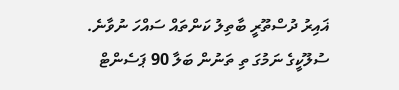ޣައިރު ދުސްތޫރީ ބާތިލު ކަންތައް ސައްހަ ނުވާނެ. ސުލޫކީގެ ނަމުގަ ތި ތަނުން ބަލާ 90 ޕަސެންޓް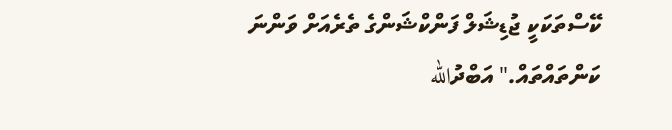ކޭސްތަކަކީ ޖުޑިޝަލް ފަންކްޝަންގެ ތެރެއަށް ވަންނަ ކަންތައްތައް." އަބްދުالله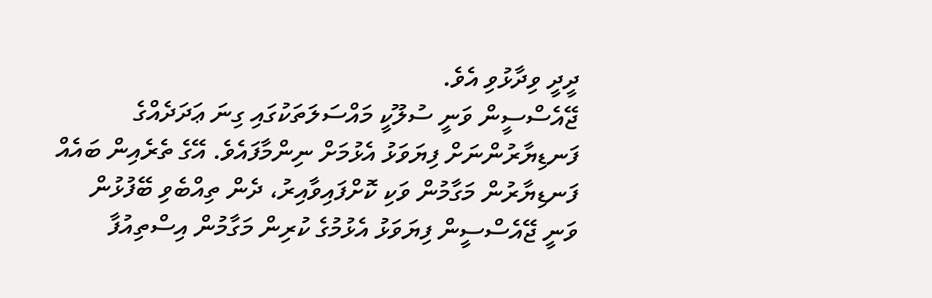ދީދީ ވިދާޅުވި އެވެ.
ޖޭއެސްސީން ވަނީ ސުލޫކީ މައްސަލަތަކުގައި ގިނަ ޢަދަދެއްގެ ފަނޑިޔާރުންނަށް ފިޔަވަޅު އެޅުމަށް ނިންމާފައެވެ. އޭގެ ތެރެއިން ބައެއް ފަނޑިޔާރުން މަގާމުން ވަކި ކޮށްފައިވާއިރު، ދެން ތިއްބެވި ބޭފުޅުން ވަނީ ޖޭއެސްސީން ފިޔަވަޅު އެޅުމުގެ ކުރިން މަގާމުން އިސްތިއުފާ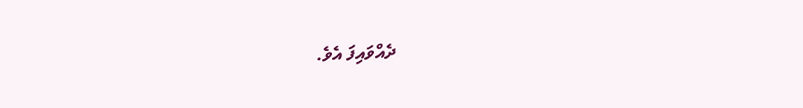ދެއްވައިފަ އެވެ.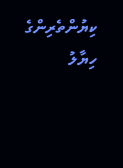ކިޔުންތެރިންގެ ހިޔާލު